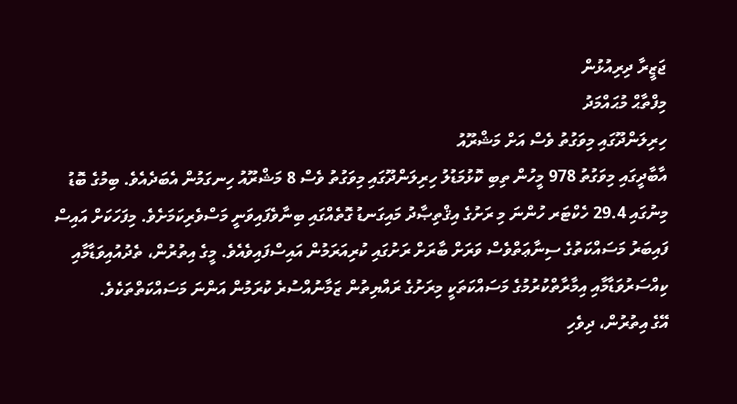ޖަޒީރާ ދިރިއުޅުން
މިފްތާޙް މުޙައްމަދު
ހިރިލަންދޫގައި މިވަގުތު ވެސް އަށް މަޝްރޫއު
އާބާދީގައި މިވަގުތު 978 މީހުން ތިބި ކޮޅުމަޑުލު ހިރިލަންދޫގައި މިވަގުތު ވެސް 8 މަޝްރޫއު ހިނގަމުން އެބަދެއެވެ. ބިމުގެ ބޮޑު މިނުގައި 29.4 ހެކްޓަރ ހުންނަ މި ރަށުގެ އިޤްތިޞާދު މައިގަނޑު ގޮތެއްގައި ބިނާވެފައިވަނީ މަސްވެރިކަމަށެވެ. މިފަހަކަށް އައިސް ފައިބަރު މަސައްކަތުގެ ސިނާޢަތްވެސް ވަރަށް ބާރަށް ރަށުގައި ކުރިއަރަމުން އައިސްފައިވެއެވެ. މީގެ އިތުރުން، ތެދުއުއިވަޑާމާއި ކިއްސަރުވަޑާމާއި އިމާރާތްކުރުމުގެ މަސައްކަތަކީ މިރަށުގެ ރައްޔިތުން ޒަމާނުއްސުރެ ކުރަމުން އަންނަ މަސައްކަތްތަކެވެ.
އޭގެ އިތުރުން، ދިވެހި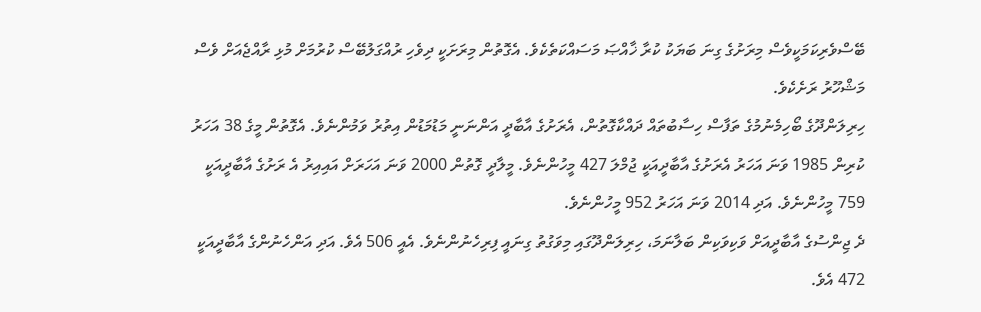ބޭސްވެރިކަމަކީވެސް މިރަށުގެ ގިނަ ބަޔަކު ކުރާ ޚާއްޞަ މަސައްކަތެކެވެ. އެގޮތުން މިރަށަކީ ދިވެހި ރުއްގަލުބޭސް ކުރުމަށް މުޅި ރާއްޖެއަށް ވެސް މަޝްހޫރު ރަށެކެވެ.
ހިރިލަންދޫގެ ބޯހިމެނުމުގެ ތަފާސް ހިސާބުތައް ދައްކާގޮތުން، އެރަށުގެ އާބާދީ އަންނަނީ މަޑުމަޑުން އިތުރު ވަމުންނެވެ. އެގޮތުން މީގެ 38 އަހަރު ކުރިން 1985 ވަނަ އަހަރު އެރަށުގެ އާބާދީއަކީ ޖުމްލަ 427 މީހުންނެވެ. މީލާދީ ގޮތުން 2000 ވަނަ އަހަރަށް އައިއިރު އެ ރަށުގެ އާބާދީއަކީ 759 މީހުންނެވެ. އަދި 2014 ވަނަ އަހަރު 952 މީހުންނެވެ.
ދެ ޖިންސުގެ އާބާދީއަށް ވަކިވަކިން ބަލާނަމަ، ހިރިލަންދޫގައި މިވަގުތު ގިނައީ ފިރިހެނުންނެވެ. އެއީ 506 އެވެ. އަދި އަންހެނުންގެ އާބާދީއަކީ 472 އެވެ.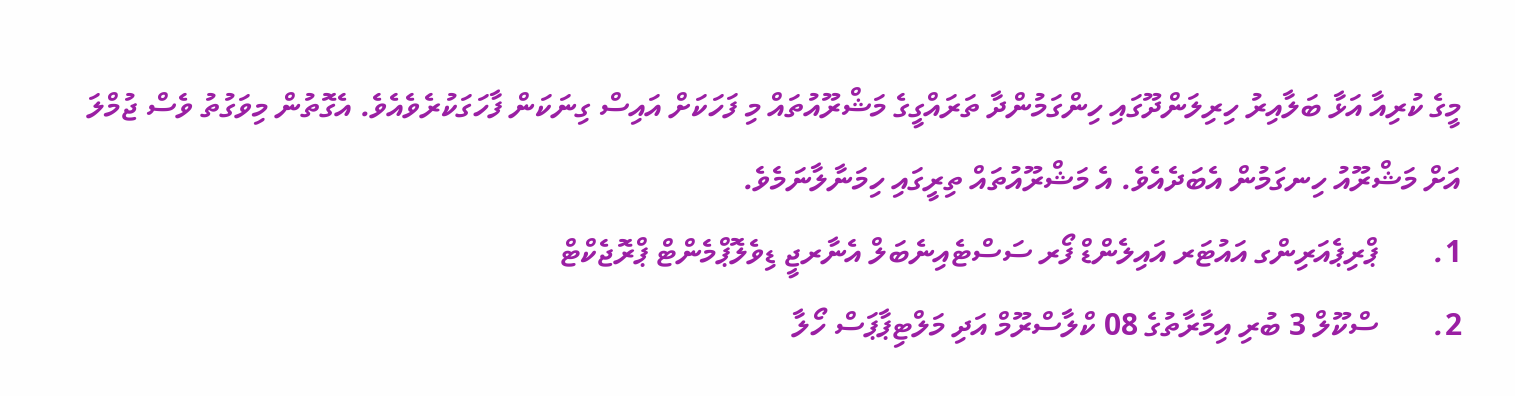މީގެ ކުރިއާ އަޅާ ބަލާއިރު ހިރިލަންދޫގައި ހިންގަމުންދާ ތަރައްގީގެ މަޝްރޫއުތައް މި ފަހަކަށް އައިސް ގިނަކަން ފާހަގަކުރެވެއެވެ. އެގޮތުން މިވަގުތު ވެސް ޖުމްލަ އަށް މަޝްރޫއު ހިނގަމުން އެބަދެއެވެ. އެ މަޝްރޫއުތައް ތިރީގައި ހިމަނާލާނަމެވެ.
1.       ޕްރިޕެއަރިންގ އައުޓަރ އައިލެންޑް ފޯރ ސަސްޓެއިނެބަލް އެނާރޖީ ޑިވެލޮޕްމެންޓް ޕްރޮޖެކްޓް
2.       ސްކޫލް 3 ބުރި އިމާރާތުގެ 08 ކްލާސްރޫމް އަދި މަލްޓިޕާޕަސް ހޯލާ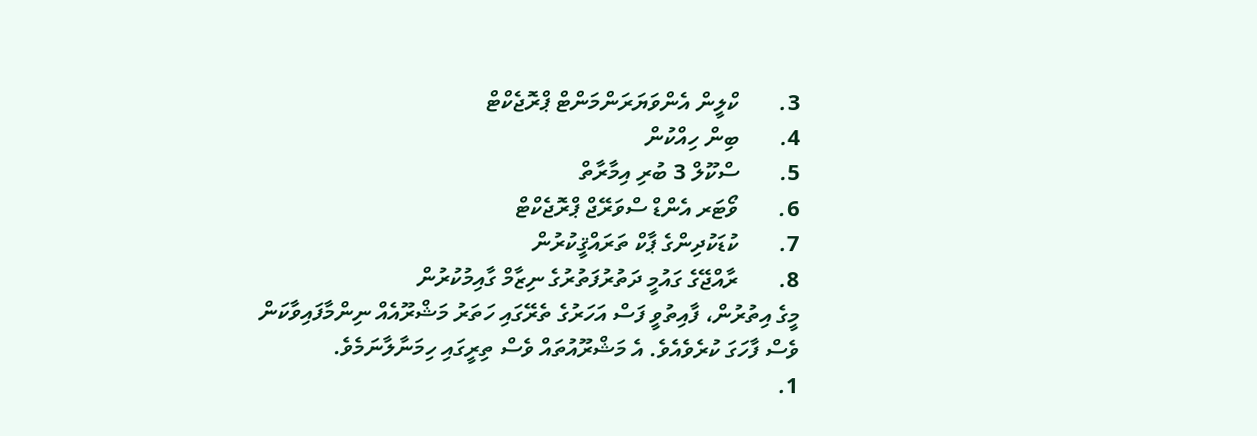3.       ކްލީން އެންވަޔަރަންމަންޓް ޕްރޮޖެކްޓް
4.       ބިން ހިއްކުން
5.       ސްކޫލް 3 ބުރި އިމާރާތް
6.       ވޯޓަރ އެންޑް ސްވަރޭޖް ޕްރޮޖެކްޓް
7.       ކުޑަކުދިންގެ ޕާކް ތަރައްޤީކުރުން
8.       ރާއްޖޭގެ ގައުމީ ދަތުރުފަތުރުގެ ނިޒާމް ގާއިމުކުރުން
މީގެ އިތުރުން، ފާއިތުވީ ފަސް އަހަރުގެ ތެރޭގައި ހަތަރު މަޝްރޫއެއް ނިންމާފައިވާކަން ވެސް ފާހަގަ ކުރެވެއެވެ. އެ މަޝްރޫއުތައް ވެސް ތިރީގައި ހިމަނާލާނަމެވެ.
1.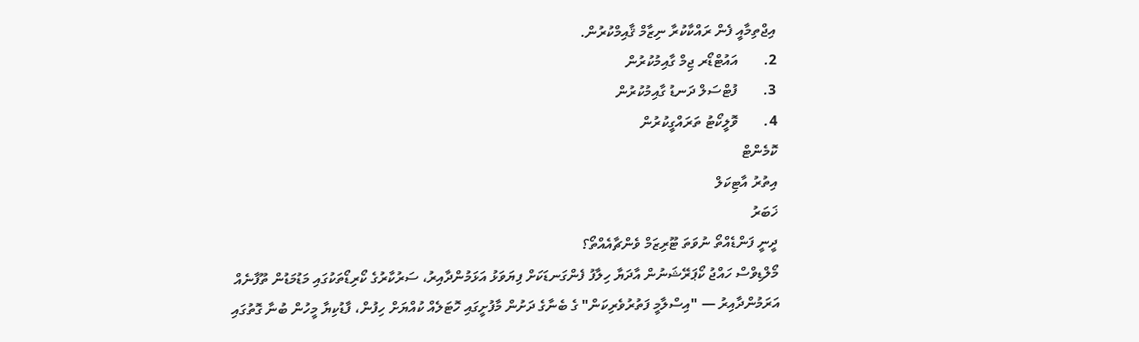އިޖްތިމާއީ ފެން ރައްކާކުރާ ނިޒާމް ޤާއިމްކުރުން.
2.       އައުޓްޑޯރ ޖިމް ގާއިމުކުރުން
3.       ފުޓްސަލް ދަނޑު ގާއިމުކުރުން
4.       ވޮލީކޯޓު ތަރައްގީކުރުން
ކޮމެންޓް
އިތުރު އާޓިކަލް
ޚަބަރު
ދީނީ ފަންޑެއްތޯ ނުވަތަ ޓޫރިޒަމް ވެންޗާއެއްތޯ؟
މޯލްޑިވްސް ހައްޖު ކޯޕަރޭޝަނުން އާދަޔާ ހިލާފު ފެންގަނޑަކަށް ފިޔަވަޅު އަޅަމުންދާއިރު، ސަރުކާރުގެ ކޯރިޑޯތަކުގައި މަޑުމަޑުން ތޫފާނެއް އަރަމުންދާއިރު — "އިސްލާމީ ފަތުރުވެރިކަން" ގެ ބެނާގެ ދަށުން މާފުށީގައި ހޮޓަލެއް ކުއްޔަށް ހިފުން، ފާޑުކިޔާ މީހުން ބުނާ ގޮތުގައި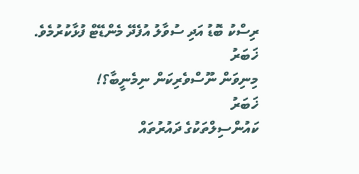ރިސްކު ބޮޑު އަދި ސުވާލު އުފެދޭ މެންޑޭޓް ފުޅާކުރުމެވެ.
ޚަބަރު
މިނިވަން ނޫސްވެރިކަން ނިމެނީބާ؟!
ޚަބަރު
ކައުންސިލްތަކުގެ ދައުރުތައް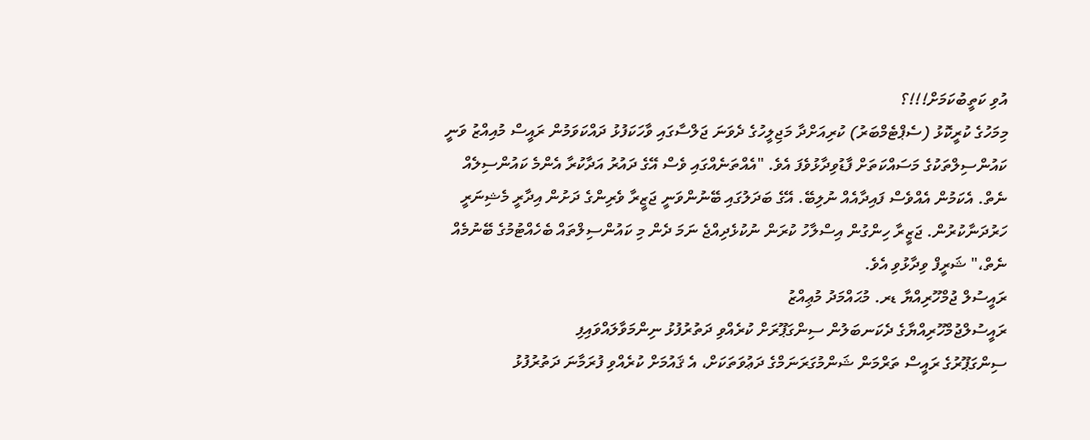އުވި ކަތީބުކަމަށް!!!؟
މިމަހުގެ ކުރީކޮޅު (ސެޕްޓެމްބަރު) ކުރިއަށްދާ މަޖިލީހުގެ ދެވަނަ ޖަލްސާގައި ވާހަކަފުޅު ދައްކަވަމުން ރައީސް މުއިއްޒު ވަނީ ކައުންސިލްތަކުގެ މަސައްކަތަށް ފާޑުވިދާޅުވެފަ އެވެ. "އެއްތަނެއްގައި ވެސް އޭގެ ދައުރު އަދާކުރާ އެންމެ ކައުންސިލެއް ނެތް. އެކަމުން އެއްވެސް ފައިދާއެއް ނުލިބޭ. އޭގެ ބަދަލުގައި ބޭނުންވަނީ ޖަޒީރާ ވެރިންގެ ދަށުން އިދާރީ މެޝިނަރީ ހަރުދަނާކުރުން. ޖަޒީރާ ހިންގުން އިސްލާހު ކުރަން ނުކުޅެދިއްޖެ ނަމަ ދެން މި ކައުންސިލްތައް ބެހެއްޓުމުގެ ބޭނުމެއް ނެތް،" ޝަރީފް ވިދާޅުވި އެވެ.
ރައީސުލް ޖުމްހޫރިއްޔާ ޑރ. މުޙައްމަދު މުޢިއްޒު
ރައީސުލްޖުމްހޫރިއްޔާގެ ދެކަނބަލުން ސިންގަޕޫރަށް ކުރެއްވި ދަތުރުފުޅު ނިންމަވާލައްވައިފި
ސިންގަޕޫރުގެ ރައީސް ތަރްމަން ޝަންމުގަރަނަމްގެ ދަޢުވަތަކަށް، އެ ޤައުމަށް ކުރެއްވި ފުރަމާނަ ދަތުރުފުޅު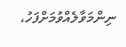ނިންމަވާލެއްވުމަށްފަހު،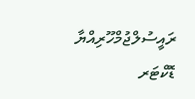ރައީސުލްޖުމްހޫރިއްޔާ ޑޮކްޓަރ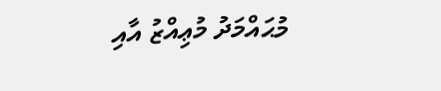މުޙައްމަދު މުޢިއްޒު އާއި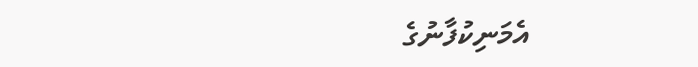އެމަނިކުފާނުގެ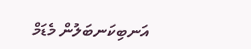އަނބިކަނބަލުން މެޑަމް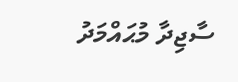ސާޖިދާ މުޙައްމަދު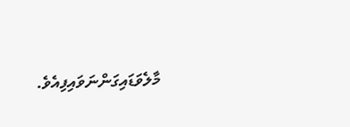މާލެވަޑައިގަންނަވައިފިއެވެ.